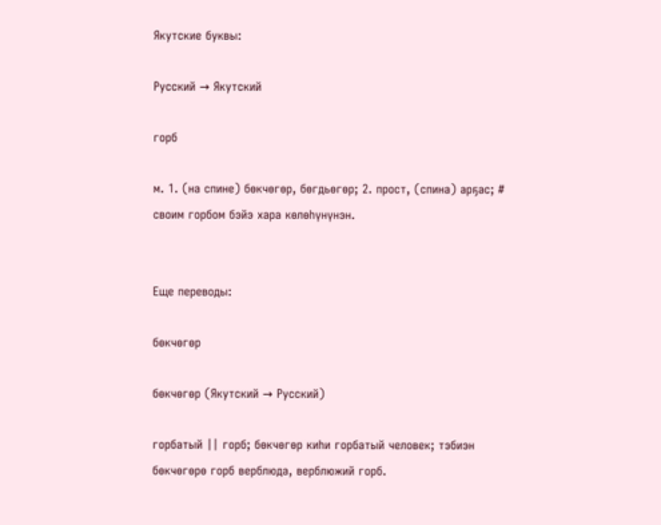Якутские буквы:

Русский → Якутский

горб

м. 1. (на спине) бөкчөгөр, бөгдьөгөр; 2. прост, (спина) арҕас; # своим горбом бэйэ хара көлөһүнүнэн.


Еще переводы:

бөкчөгөр

бөкчөгөр (Якутский → Русский)

горбатый || горб; бөкчөгөр киһи горбатый человек; тэбиэн бөкчөгөрө горб верблюда, верблюжий горб.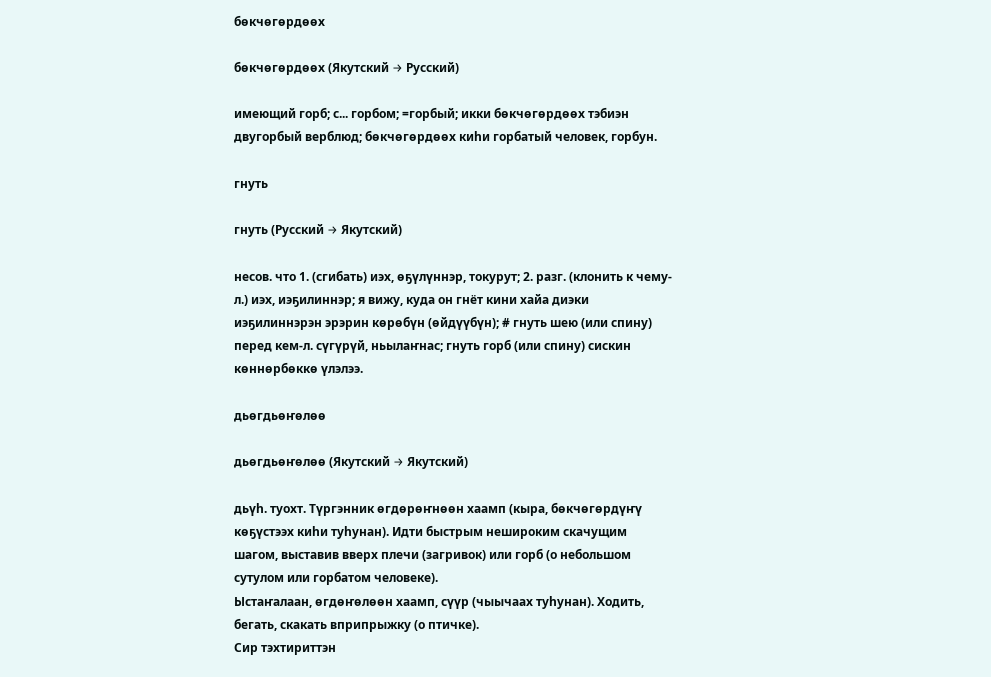бөкчөгөрдөөх

бөкчөгөрдөөх (Якутский → Русский)

имеющий горб; с... горбом; =горбый; икки бөкчөгөрдөөх тэбиэн двугорбый верблюд; бөкчөгөрдөөх киһи горбатый человек, горбун.

гнуть

гнуть (Русский → Якутский)

несов. что 1. (сгибать) иэх, өҕүлүннэр, токурут; 2. разг. (клонить к чему-л.) иэх, иэҕилиннэр; я вижу, куда он гнёт кини хайа диэки иэҕилиннэрэн эрэрин көрөбүн (өйдүүбүн); # гнуть шею (или спину) перед кем-л. сүгүрүй, ньылаҥнас; гнуть горб (или спину) сискин көннөрбөккө үлэлээ.

дьөгдьөҥөлөө

дьөгдьөҥөлөө (Якутский → Якутский)

дьүһ. туохт. Түргэнник өгдөрөҥнөөн хаамп (кыра, бөкчөгөрдүҥү көҕүстээх киһи туһунан). Идти быстрым нешироким скачущим шагом, выставив вверх плечи (загривок) или горб (о небольшом сутулом или горбатом человеке).
Ыстаҥалаан, өгдөҥөлөөн хаамп, сүүр (чыычаах туһунан). Ходить, бегать, скакать вприпрыжку (о птичке).
Сир тэхтириттэн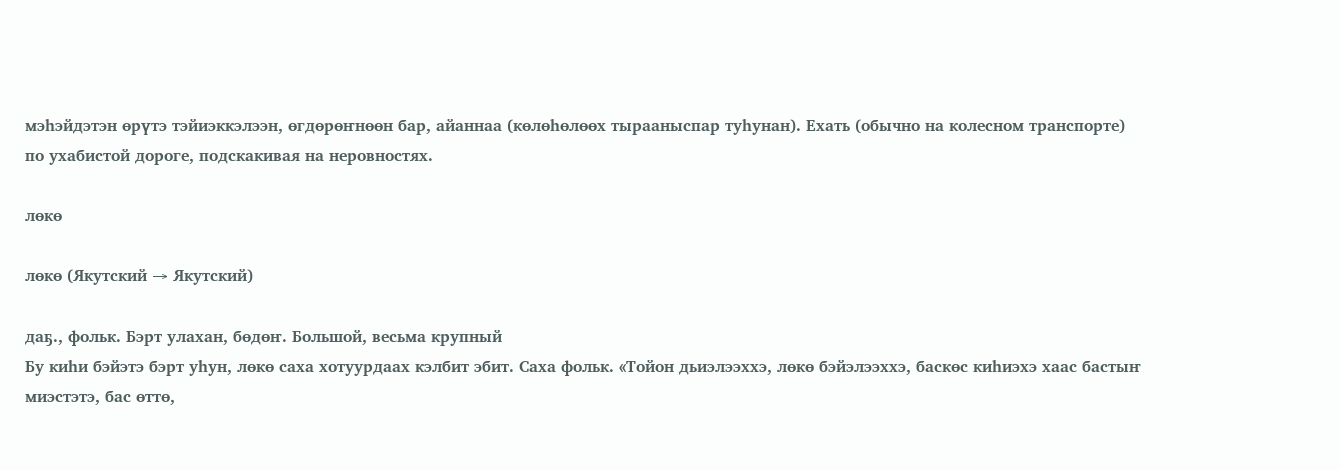мэһэйдэтэн өрүтэ тэйиэккэлээн, өгдөрөҥнөөн бар, айаннаа (көлөһөлөөх тырааныспар туһунан). Ехать (обычно на колесном транспорте) по ухабистой дороге, подскакивая на неровностях.

лөкө

лөкө (Якутский → Якутский)

даҕ., фольк. Бэрт улахан, бөдөҥ. Большой, весьма крупный
Бу киһи бэйэтэ бэрт уһун, лөкө саха хотуурдаах кэлбит эбит. Саха фольк. «Тойон дьиэлээххэ, лөкө бэйэлээххэ, баскөс киһиэхэ хаас бастыҥ миэстэтэ, бас өттө,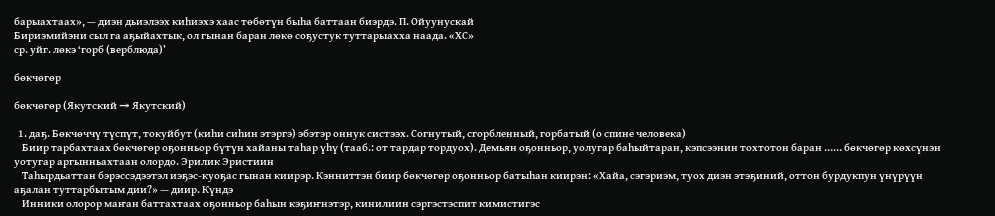барыахтаах», — диэн дьиэлээх киһиэхэ хаас төбөтүн быһа баттаан биэрдэ. П. Ойуунускай
Бириэмийэни сыл га аҕыйахтык, ол гынан баран лөкө соҕустук туттарыахха наада. «ХС»
ср. уйг. лөкэ ‘горб (верблюда)’

бөкчөгөр

бөкчөгөр (Якутский → Якутский)

  1. даҕ. Бөкчөччү түспүт, токуйбут (киһи сиһин этэргэ) эбэтэр оннук систээх. Согнутый, сгорбленный, горбатый (о спине человека)
    Биир тарбахтаах бөкчөгөр оҕонньор бүтүн хайаны таһар үһү (тааб.: от тардар тордуох). Демьян оҕонньор, уолугар баһыйтаран, кэпсээнин тохтотон баран …… бөкчөгөр көхсүнэн уотугар аргынньахтаан олордо. Эрилик Эристиин
    Таһырдьаттан бэрэссэдээтэл иэҕэс-куоҕас гынан киирэр. Кэнниттэн биир бөкчөгөр оҕонньор батыһан киирэн: «Хайа, сэгэриэм, туох диэн этэҕиний, оттон бурдукпун үнүрүүн аҕалан туттарбытым дии?» — диир. Күндэ
    Инники олорор маҥан баттахтаах оҕонньор баһын кэҕиҥнэтэр, кинилиин сэргэстэспит кимистигэс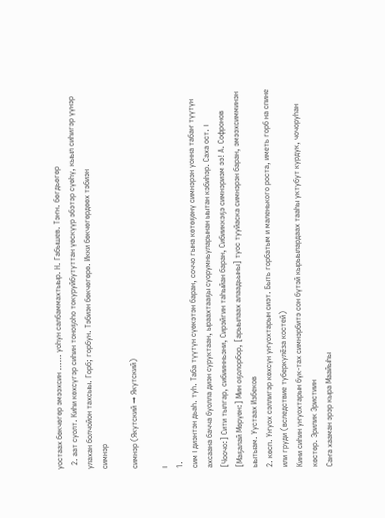уостаах бөкчөгөр эмээхсин …… уоһун салбаммахтыыр. Н. Габышев. Тэҥн. бөгдьөгөр
  2. аат суолт. Киһи көхсүгэр сиһин тоноҕоһо токуруйбутуттан үөскүүр эбэтэр сүөһү, кыыл сиһигэр үүнэр улахан болчойон тахсыы. Горб; горбун. Тэбиэн бөкчөгөрө. Икки бөкчөгөрдөөх тэбиэн
симнэр

симнэр (Якутский → Якутский)

I
1.
сим I диэнтэн дьаһ. туһ. Таба түүтүн сүөкэтэн баран, соччо гына көтөҕөнү симнэрэн уонна табаҥ түүтүн ахсаана бачча буолла диэн суруктаан, ыраахтааҕы суорумньуларынан ыытан кэбиһэр. Саха ост. I
[Чоочо:] Сити тылгар, сибиинньэни, Сирэйгин таһыйан баран, Сибииккэҕэ симнэриэм ээ! А. Софронов
[Маҕалай Мөрүөн:] Мин оҕолорбор, [арыылаах алаадьыны] туос тууйаска симнэрэн баран, эмээхсимминэн ыытыам. Уустаах Избеков
2. көсп. Уҥуох сэллигэр көхсүн уҥуохтарын сиэт. Быть горбатым и маленького роста, иметь горб на спине или груди (вследствие туберкулёза костей)
Кини сиһин уҥуохтарын бүк-тах симнэрбитэ сон бүтэй кырыылардаах тааһы уктубут курдук, чочоруһан көстөр. Эрилик Эристиин
Саҥа хааман эрэр кыра Маайыһы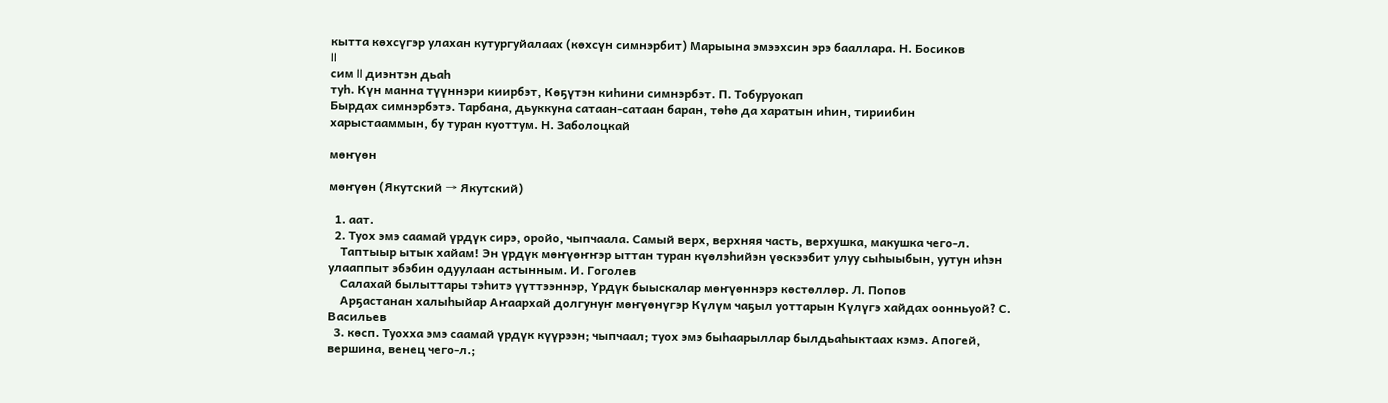кытта көхсүгэр улахан кутургуйалаах (көхсүн симнэрбит) Марыына эмээхсин эрэ бааллара. Н. Босиков
II
сим II диэнтэн дьаһ
туһ. Күн манна түүннэри киирбэт, Көҕүтэн киһини симнэрбэт. П. Тобуруокап
Бырдах симнэрбэтэ. Тарбана, дьуккуна сатаан-сатаан баран, төһө да харатын иһин, тириибин харыстааммын, бу туран куоттум. Н. Заболоцкай

мөҥүөн

мөҥүөн (Якутский → Якутский)

  1. аат.
  2. Туох эмэ саамай үрдүк сирэ, оройо, чыпчаала. Самый верх, верхняя часть, верхушка, макушка чего-л.
    Таптыыр ытык хайам! Эн үрдүк мөҥүөҥҥэр ыттан туран күөлэһийэн үөскээбит улуу сыһыыбын, уутун иһэн улааппыт эбэбин одуулаан астынным. И. Гоголев
    Салахай былыттары тэһитэ үүттээннэр, Үрдүк быыскалар мөҥүөннэрэ көстөллөр. Л. Попов
    Арҕастанан халыһыйар Аҥаархай долгунуҥ мөҥүөнүгэр Күлүм чаҕыл уоттарын Күлүгэ хайдах оонньуой? С. Васильев
  3. көсп. Туохха эмэ саамай үрдүк күүрээн; чыпчаал; туох эмэ быһаарыллар былдьаһыктаах кэмэ. Апогей, вершина, венец чего-л.;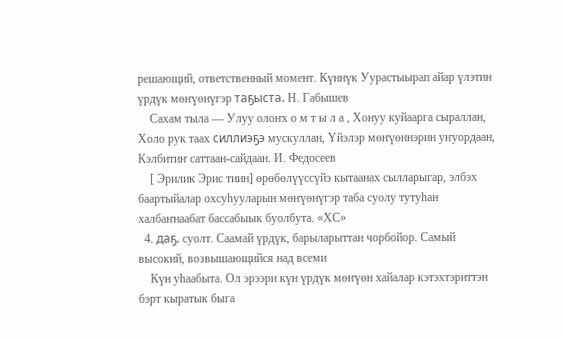решающий, ответственный момент. Күннүк Уурастыырап айар үлэтин үрдүк мөҥүөнүгэр таҕыста. Н. Габышев
    Сахам тыла — Улуу олоҥх о м т ы л а , Хонуу куйаарга сыраллан, Холо рук таах силлиэҕэ мускуллан, Үйэлэр мөҥүөннэрин уҥуордаан, Кэлбитиҥ саттаан-сайдаан. И. Федосеев
    [ Эрилик Эрис тиин] өрөбөлүүссүйэ кытаанах сылларыгар, элбэх баартыйалар охсуһууларын мөҥүөнүгэр таба суолу тутуһан халбаҥнаабат бассабыык буолбута. «ХС»
  4. даҕ. суолт. Саамай үрдүк, барыларыттан чорбойор. Самый высокий, возвышающийся над всеми
    Күн уһаабыта. Ол эрээри күн үрдүк мөҥүөн хайалар кэтэхтэриттэн бэрт кыратык быга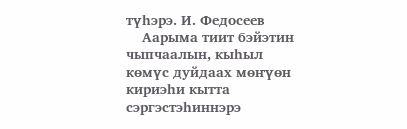түһэрэ. И. Федосеев
    Аарыма тиит бэйэтин чыпчаалын, кыһыл көмүс дуйдаах мөҥүөн кириэһи кытта сэргэстэһиннэрэ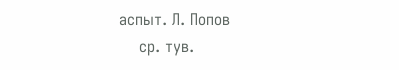аспыт. Л. Попов
    ср. тув.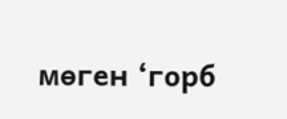мөген ‘горб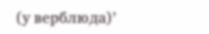(у верблюда)’